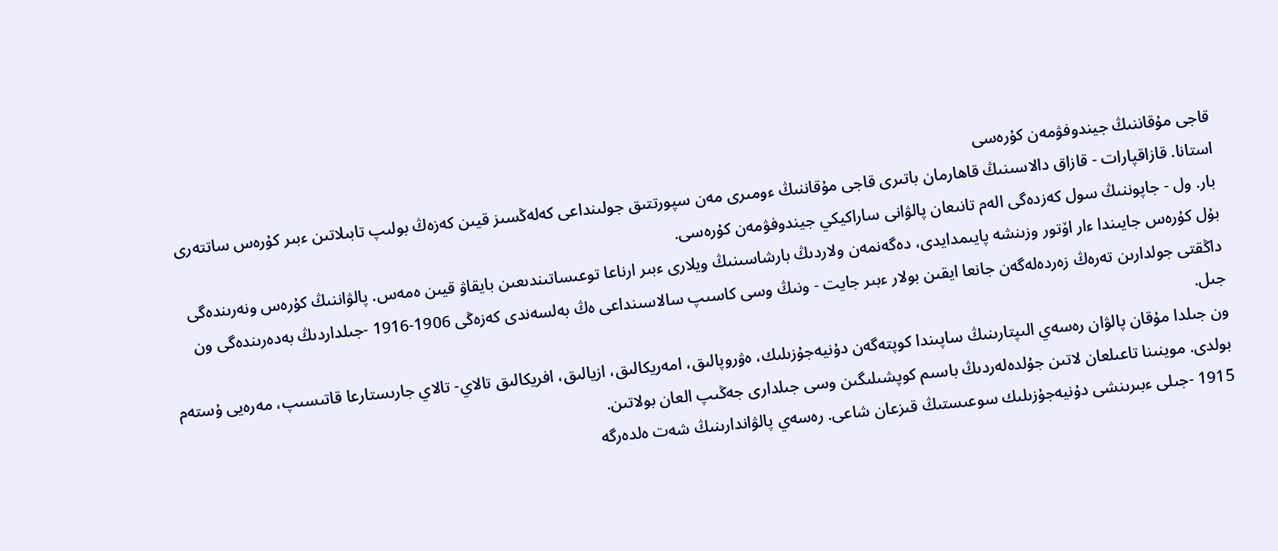قاجى مۇقاننىڭ جيندوفۋمەن كۇرەسى
استانا. قازاقپارات - قازاق دالاسىنىڭ قاھارمان باتىرى قاجى مۇقاننىڭ ءومىرى مەن سپورتتىق جولىنداعى كەلەڭسىز قيىن كەزەڭ بولىپ تابىلاتىن ءبىر كۇرەس ساتتەرى بار. ول - جاپوننىڭ سول كەزدەگى الەم تانىعان پالۋانى ساراكيكي جيندوفۋمەن كۇرەسى.
بۇل كۇرەس جايىندا ءار اۆتور وزىنشە پايىمدايدى، دەگەنمەن ولاردىڭ بارشاسىنىڭ ويلارى ءبىر ارناعا توعىساتىندىعىن بايقاۋ قيىن ەمەس. پالۋاننىڭ كۇرەس ونەرىندەگى داڭقتى جولدارىن تەرەڭ زەردەلەگەن جانعا ايقىن بولار ءبىر جايت - ونىڭ وسى كاسىپ سالاسىنداعى ەڭ بەلسەندى كەزەڭى 1906-1916 -جىلداردىڭ بەدەرىندەگى ون جىل.
ون جىلدا مۇقان پالۋان رەسەي الىپتارىنىڭ ساپىندا كوپتەگەن دۇنيەجۇزىلىك، ەۋروپالىق، امەريكالىق، ازيالىق، افريكالىق تالاي- تالاي جارىستارعا قاتىسىپ، مەرەيى ۇستەم بولدى. موينىنا تاعىلعان لاتىن جۇلدەلەردىڭ باسىم كوپشىلىگىن وسى جىلدارى جەڭىپ العان بولاتىن.
1915 -جىلى ءبىرىنشى دۇنيەجۇزىلىك سوعىستىڭ قىزعان شاعى. رەسەي پالۋاندارىنىڭ شەت ەلدەرگە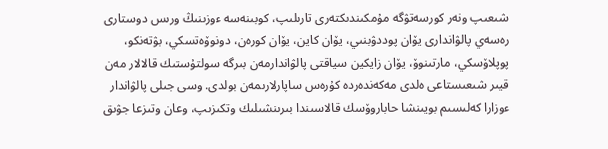شىعىپ ونەر كورسەتۋگە مۇمكىندىكتەرى تارىلىپ، كوبىنەسە ءوزىنىڭ ورىس دوستارى رەسەي پالۋاندارى يۆان پوددۋبنىي، يۆان كاين، يۆان كورەن، دونوۆەتسكي، بۋتەنكو، پوپلاۆسكي، مارتىنوۆ، يۆان زايكين سياقتى پالۋاندارمەن بىرگە سولتۇستىك قالالار مەن قيىر شىعىستاعى ەلدى مەكەندەردە كۇرەس ساپارلارىمەن بولدى. وسى جىلى پالۋاندار ءوزارا كەلىسىم بويىنشا حاباروۆسك قالاسىندا بىرىنشىلىك وتكىزىپ، وعان وتىزعا جۋىق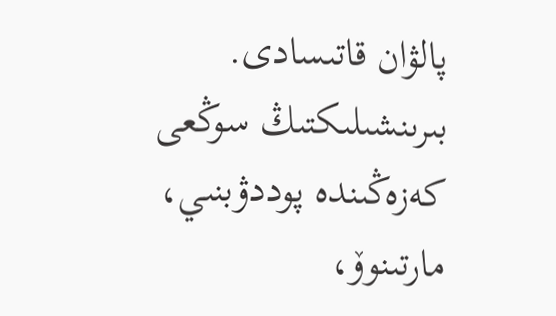پالۋان قاتىسادى. بىرىنشىلىكتىڭ سوڭعى كەزەڭىندە پوددۋبنىي، مارتىنوۆ،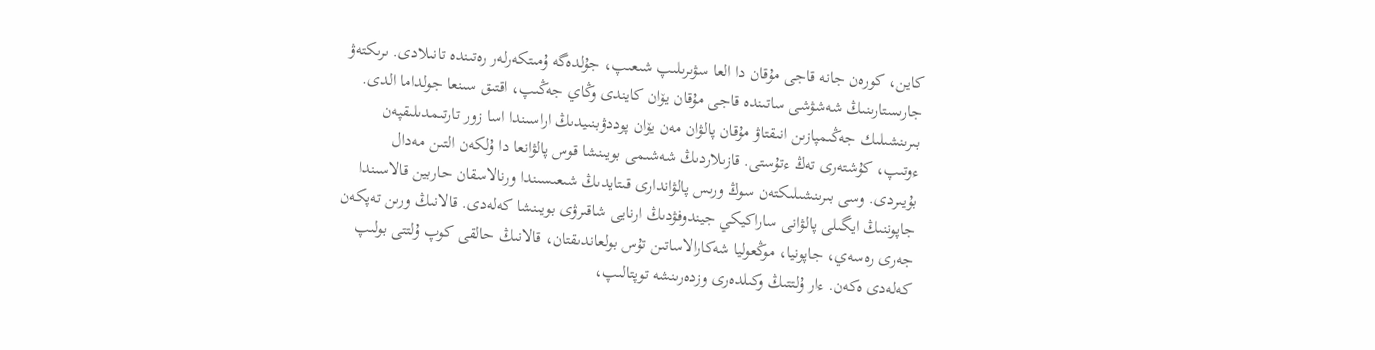كاين، كورەن جانە قاجى مۇقان دا العا سۋىرىلىپ شىعىپ، جۇلدەگە ۇمىتكەرلەر رەتىندە تانىلادى. ىرىكتەۋ جارىستارىنىڭ شەشۋشى ساتىندە قاجى مۇقان يۆان كايندى وڭاي جەڭىپ، اقتىق سىنعا جولداما الدى.
بىرىنشىلىك جەڭىمپازىن انىقتاۋ مۇقان پالۋان مەن يۆان پوددۋبنىيدىڭ اراسىندا اسا زور تارتىمدىلىقپەن ءوتىپ، كۇشتەرى تەڭ ءتۇستى. قازىلاردىڭ شەشىمى بويىنشا قوس پالۋانعا دا ۇلكەن التىن مەدال بۇيىردى. وسى بىرىنشىلىكتەن سوڭ ورىس پالۋاندارى قىتايدىڭ شىعىسىندا ورنالاسقان حاربين قالاسىندا جاپوننىڭ ايگىلى پالۋانى ساراكيكي جيندوفۋدىڭ ارنايى شاقىرۋى بويىنشا كەلەدى. قالانىڭ ورىن تەپكەن جەرى رەسەي، جاپونيا، موڭعوليا شەكارالاساتىن تۇس بولعاندىقتان، قالانىڭ حالقى كوپ ۇلتتى بولىپ كەلەدى ەكەن. ءار ۇلتتىڭ وكىلدەرى وزدەرىنشە توپتالىپ،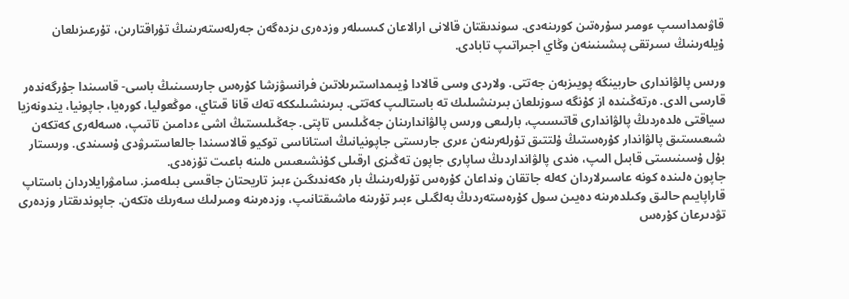قاۋىمداسىپ ءومىر سۇرەتىن كورىنەدى. سوندىقتان قالانى ارالاعان كىسىلەر وزدەرى ىزدەگەن جەرلەستەرىنىڭ تۇراقتارىن، تۇرعىزىلعان ۇيلەرىنىڭ سىرتقى پىشىنىنەن وڭاي اجىراتىپ تابادى.

ورىس پالۋاندارى حاربينگە پويىزبەن جەتتى. ولاردى وسى قالادا ۇيىمداستىرىلاتىن فرانسۋزشا كۇرەس جارىسىنىڭ باسى- قاسىندا جۇرگەندەر قارسى الدى. ەرتەڭىندە از كۇنگە سوزىلعان بىرىنشىلىك تە باستالىپ كەتتى. بىرىنشىلىككە تەك قانا قىتاي، موڭعوليا، كورەيا، جاپونيا، يندونەزيا سياقتى ەلدەردىڭ پالۋاندارى قاتىسىپ، بارلىعى ورىس پالۋاندارىنان جەڭىلىس تاپتى. جەڭىلىستىڭ اشى ءدامىن تاتىپ، ەسەلەرى كەتكەن شىعىستىق پالۋاندار كۇرەستىڭ ۇلتتىق تۇرلەرىنەن ءىرى جارىستى جاپونيانىڭ استاناسى توكيو قالاسىندا جالعاستىرۋدى ۇسىندى. ورىستار بۇل ۇسىنىستى قابىل الىپ، ەندى پالۋانداردىڭ ساپارى جاپون تەڭىزى ارقىلى كۇنشىعىس ەلىنە باعىت تۇزەدى.
جاپون ەلىندە كونە عاسىرلاردان كەلە جاتقان ونداعان كۇرەس تۇرلەرىنىڭ بار ەكەندىگىن ءبىز تاريحتان جاقسى بىلەمىز. سامۋرايلاردان باستاپ قاراپايىم حالىق وكىلدەرىنە دەيىن سول كۇرەستەردىڭ بەلگىلى ءبىر تۇرىنە ماشىقتانىپ، وزدەرىنە ومىرلىك سەرىك ەتكەن. جاپوندىقتار وزدەرى تۋدىرعان كۇرەس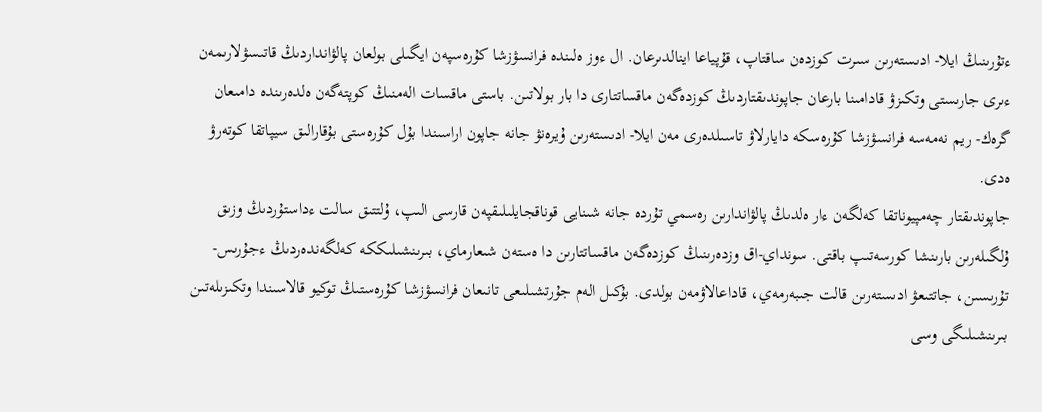ءتۇرىنىڭ ايلا- ادىستەرىن سىرت كوزدەن ساقتاپ، قۇپياعا اينالدىرعان. ال ءوز ەلىندە فرانسۋزشا كۇرەسپەن ايگىلى بولعان پالۋانداردىڭ قاتىسۋلارىمەن ءىرى جارىستى وتكىزۋ قادامىنا بارعان جاپوندىقتاردىڭ كوزدەگەن ماقساتتارى دا بار بولاتىن. باستى ماقسات الەمنىڭ كوپتەگەن ەلدەرىندە دامىعان گرەك- ريم نەمەسە فرانسۋزشا كۇرەسكە دايارلاۋ تاسىلدەرى مەن ايلا- ادىستەرىن ۇيرەنۋ جانە جاپون اراسىندا بۇل كۇرەستى بۇقارالىق سيپاتقا كوتەرۋ ەدى.
جاپوندىقتار چەمپيوناتقا كەلگەن ءار ەلدىڭ پالۋاندارىن رەسمي تۇردە جانە شىنايى قوناقجايلىلىقپەن قارسى الىپ، ۇلتتىق سالت ءداستۇردىڭ وزىق ۇلگىلەرىن بارىنشا كورسەتىپ باقتى. سونداي-اق وزدەرىنىڭ كوزدەگەن ماقساتتارىن دا ەستەن شىعارماي، بىرىنشىلىككە كەلگەندەردىڭ ءجۇرىس- تۇرىسىن، جاتتىعۋ ادىستەرىن قالت جىبەرمەي، قاداعالاۋمەن بولدى. بۇكىل الەم جۇرتشىلىعى تانىعان فرانسۋزشا كۇرەستىڭ توكيو قالاسىندا وتكىزىلەتىن بىرىنشىلىگى وسى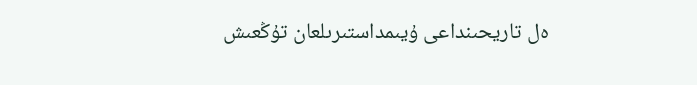ەل تاريحىنداعى ۇيىمداستىرىلعان تۇڭعىش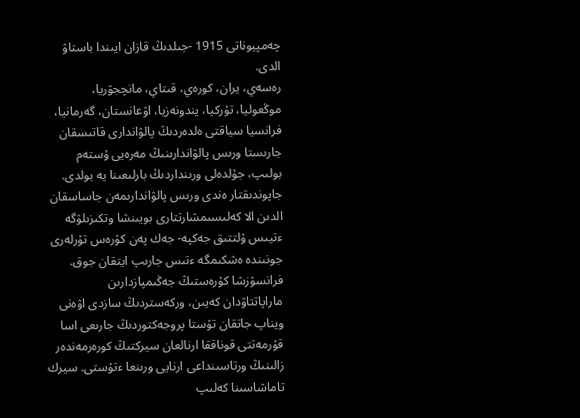چەمپيوناتى 1915 -جىلدىڭ قازان ايىندا باستاۋ الدى.
رەسەي، يران، كورەي، قىتاي، مانچجۋريا، موڭعوليا، تۇركيا، يندونەزيا، اۋعانستان، گەرمانيا، فرانسيا سياقتى ەلدەردىڭ پالۋاندارى قاتىسقان جارىستا ورىس پالۋاندارىنىڭ مەرەيى ۇستەم بولىپ، جۇلدەلى ورىنداردىڭ بارلىعىنا يە بولدى. جاپوندىقتار ەندى ورىس پالۋاندارىمەن جاساسقان الدىن الا كەلىسىمشارتتارى بويىنشا وتكىزىلۋگە ءتيىس ۇلتتىق جەكپە- جەك پەن كۇرەس تۇرلەرى جونىندە ەشكىمگە ءتىس جارىپ ايتقان جوق.
فرانسۋزشا كۇرەستىڭ جەڭىمپازدارىن ماراپاتتاۋدان كەيىن، وركەستردىڭ سازدى اۋەنى ويناپ جاتقان تۇستا پروجەكتوردىڭ جارىعى اسا قۇرمەتتى قوناققا ارنالعان سيركتىڭ كورەرمەندەر زالىنىڭ ورتاسىنداعى ارنايى ورىنعا ءتۇستى. سيرك تاماشاسىنا كەلىپ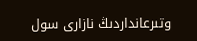وتىرعانداردىڭ نازارى سول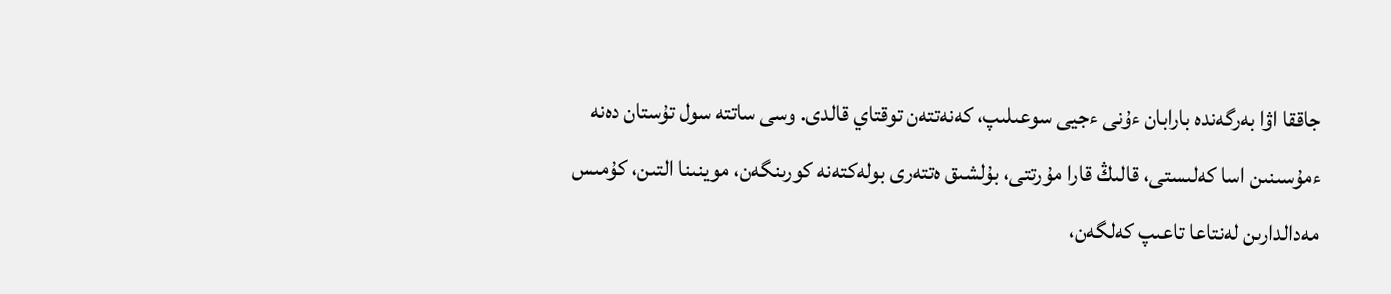جاققا اۋا بەرگەندە بارابان ءۇنى ءجيى سوعىلىپ، كەنەتتەن توقتاي قالدى. وسى ساتتە سول تۇستان دەنە ءمۇسىنىن اسا كەلىستى، قالىڭ قارا مۇرتتى، بۇلشىق ەتتەرى بولەكتەنە كورىنگەن، موينىنا التىن، كۇمىس مەدالدارىن لەنتاعا تاعىپ كەلگەن،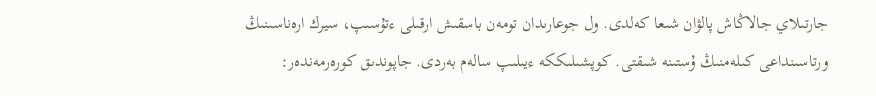جارتىلاي جالاڭاش پالۋان شىعا كەلدى. ول جوعارىدان تومەن باسقىش ارقىلى ءتۇسىپ، سيرك ارەناسىنىڭ ورتاسىنداعى كىلەمنىڭ ۇستىنە شىقتى. كوپشىلىككە ءيىلىپ سالەم بەردى. جاپوندىق كورەرمەندەر: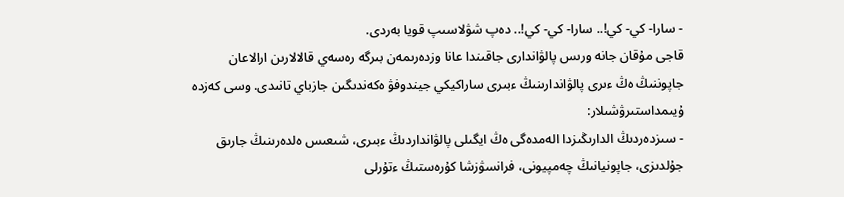- سارا- كي- كي!.. سارا- كي- كي!.. دەپ شۋلاسىپ قويا بەردى.
قاجى مۇقان جانە ورىس پالۋاندارى جاقىندا عانا وزدەرىمەن بىرگە رەسەي قالالارىن ارالاعان جاپوننىڭ ەڭ ءىرى پالۋاندارىنىڭ ءبىرى ساراكيكي جيندوفۋ ەكەندىگىن جازباي تانىدى. وسى كەزدە ۇيىمداستىرۋشىلار:
- سىزدەردىڭ الدارىڭىزدا الەمدەگى ەڭ ايگىلى پالۋانداردىڭ ءبىرى، شىعىس ەلدەرىنىڭ جارىق جۇلدىزى، جاپونيانىڭ چەمپيونى، فرانسۋزشا كۇرەستىڭ ءتۇرلى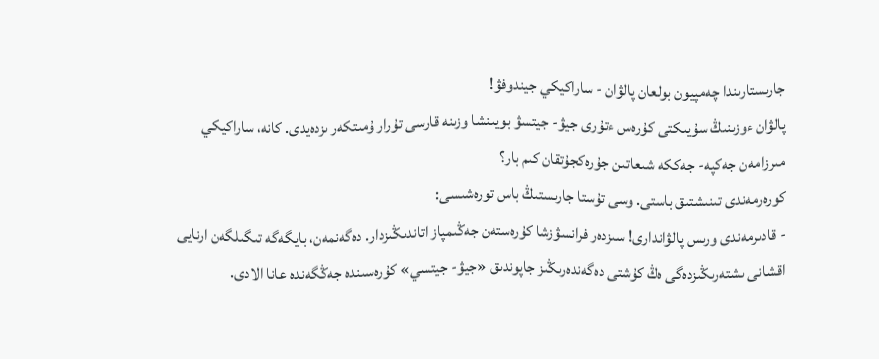جارىستارىندا چەمپيون بولعان پالۋان - ساراكيكي جيندوفۋ!
پالۋان ءوزىنىڭ سۇيىكتى كۇرەس ءتۇرى جيۋ- جيتسۋ بويىنشا وزىنە قارسى تۇرار ۇمىتكەر ىزدەيدى. كانە، ساراكيكي مىرزامەن جەكپە- جەككە شىعاتىن جۇرەكجۇتقان كىم بار؟
كورەرمەندى تىنىشتىق باستى. وسى تۇستا جارىستىڭ باس تورەشىسى:
- قادىرمەندى ورىس پالۋاندارى! سىزدەر فرانسۋزشا كۇرەستەن جەڭىمپاز اتاندىڭىزدار. دەگەنمەن، بايگەگە تىگىلگەن ارنايى اقشانى ىشتەرىڭىزدەگى ەڭ كۇشتى دەگەندەرىڭىز جاپوندىق «جيۋ- جيتسي» كۇرەسىندە جەڭگەندە عانا الادى.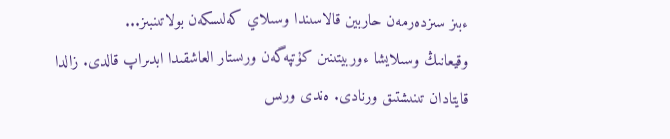ءبىز سىزدەرمەن حاربين قالاسىندا وسىلاي كەلىسكەن بولاتىنبىز...
وقيعانىڭ وسىلايشا ءوربيتىنىن كۇتپەگەن ورىستار العاشقىدا ابدىراپ قالدى. زالدا قايتادان تىنىشتىق ورنادى. ەندى ورىس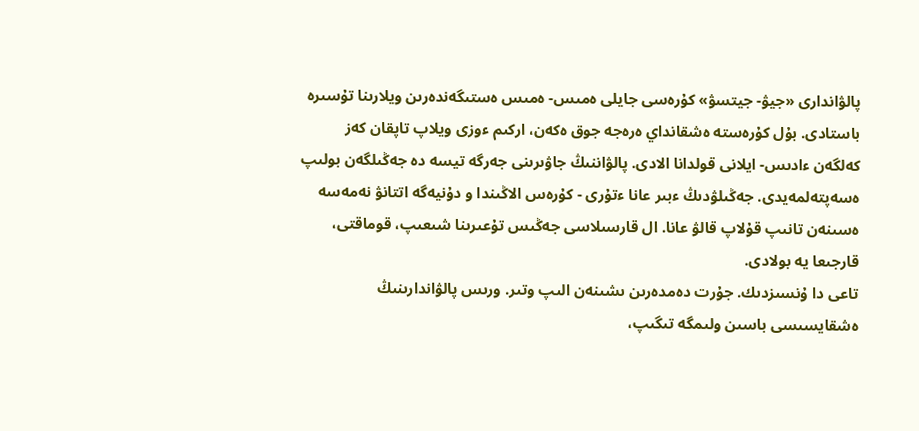پالۋاندارى «جيۋ- جيتسۋ» كۇرەسى جايلى ەمىس- ەمىس ەستىگەندەرىن ويلارىنا تۇسىرە باستادى. بۇل كۇرەستە ەشقانداي ەرەجە جوق ەكەن، اركىم ءوزى ويلاپ تاپقان كەز كەلگەن ءادىس- ايلانى قولدانا الادى. پالۋاننىڭ جاۋىرىنى جەرگە تيسە دە جەڭىلگەن بولىپ ەسەپتەلمەيدى. جەڭىلۋدىڭ ءبىر عانا ءتۇرى - كۇرەس الاڭىندا و دۇنيەگە اتتانۋ نەمەسە ەسىنەن تانىپ قۇلاپ قالۋ عانا. ال قارسىلاسى جەڭىس تۇعىرىنا شىعىپ، قوماقتى، قارجىعا يە بولادى.
تاعى دا ۇنسىزدىك. جۇرت دەمدەرىن ىشىنەن الىپ وتىر. ورىس پالۋاندارىنىڭ ەشقايسىسى باسىن ولىمگە تىگىپ،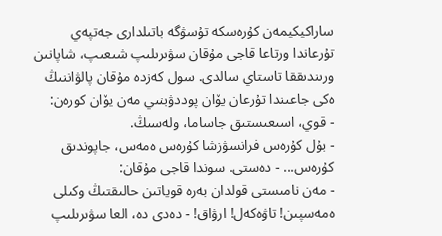ساراكيكيمەن كۇرەسكە تۇسۋگە باتىلدارى جەتپەي تۇرعاندا ورتاعا قاجى مۇقان سۋىرىلىپ شىعىپ، شاپانىن ورىندىققا تاستاي سالدى. سول كەزدە مۇقان پالۋاننىڭ ەكى جاعىندا تۇرعان يۆان پوددۋبنىي مەن يۆان كورەن:
- قوي، اسىعىستىق جاساما، ولەسىڭ.
- بۇل كۇرەس فرانسۋزشا كۇرەس ەمەس، جاپوندىق كۇرەس... - دەستى. سوندا قاجى مۇقان:
- مەن نامىستى قولدان بەرە قوياتىن حالىقتىڭ وكىلى ەمەسپىن! تاۋەكەل! ارۋاق! - دەدى دە، العا سۋىرىلىپ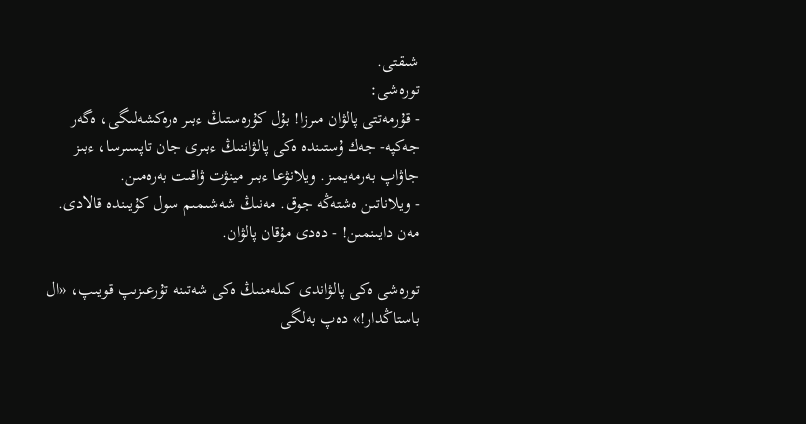شىقتى.
تورەشى:
- قۇرمەتتى پالۋان مىرزا! بۇل كۇرەستىڭ ءبىر ەرەكشەلىگى، ەگەر جەكپە- جەك ۇستىندە ەكى پالۋاننىڭ ءبىرى جان تاپسىرسا، ءبىز جاۋاپ بەرمەيمىز. ويلانۋعا ءبىر مينۋت ۋاقىت بەرەمىن.
- ويلاناتىن ەشتەڭە جوق. مەنىڭ شەشىمىم سول كۇيىندە قالادى. مەن دايىنمىن! - دەدى مۇقان پالۋان.

تورەشى ەكى پالۋاندى كىلەمنىڭ ەكى شەتىنە تۇرعىزىپ قويىپ، «ال باستاڭدار!» دەپ بەلگى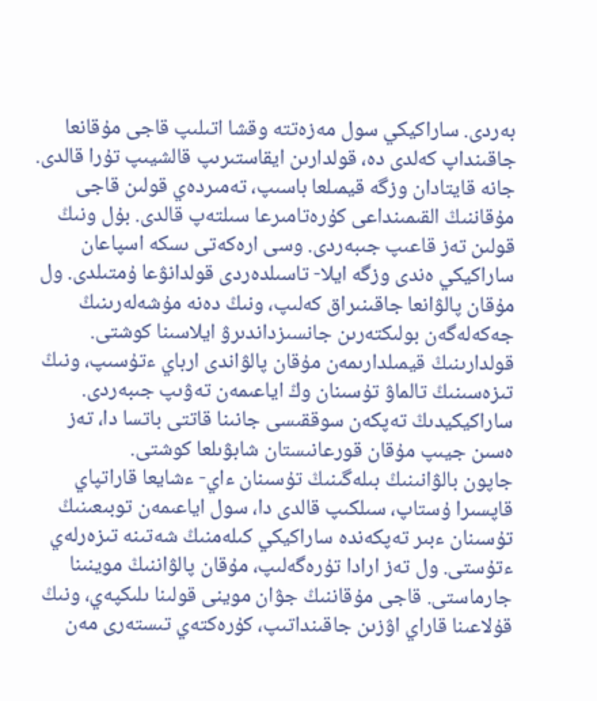بەردى. ساراكيكي سول مەزەتتە وقشا اتىلىپ قاجى مۇقانعا جاقىنداپ كەلدى دە، قولدارىن ايقاستىرىپ قالشيىپ تۇرا قالدى. جانە قايتادان وزگە قيمىلعا باسىپ، تەمىردەي قولىن قاجى مۇقاننىڭ القىمىنداعى كۇرەتامىرعا سىلتەپ قالدى. بۇل ونىڭ قولىن تەز قاعىپ جىبەردى. وسى ارەكەتى ىسكە اسپاعان ساراكيكي ەندى وزگە ايلا- تاسىلدەردى قولدانۋعا ۇمتىلدى. ول مۇقان پالۋانعا جاقىنىراق كەلىپ، ونىڭ دەنە مۇشەلەرىنىڭ جەكەلەگەن بولىكتەرىن جانسىزداندىرۋ ايلاسىنا كوشتى. قولدارىنىڭ قيمىلدارىمەن مۇقان پالۋاندى ارباي ءتۇسىپ، ونىڭ تىزەسىنىڭ تالماۋ تۇسىنان وڭ اياعىمەن تەۋىپ جىبەردى. ساراكيكيدىڭ تەپكەن سوققىسى جانىنا قاتتى باتسا دا، تەز ەسىن جيىپ مۇقان قورعانىستان شابۋىلعا كوشتى.
جاپون بالۋانىنىڭ بىلەگىنىڭ تۇسىنان ءاي- ءشايعا قاراتپاي قاپسىرا ۇستاپ، سىلكىپ قالدى دا، سول اياعىمەن توبىعىنىڭ تۇسىنان ءبىر تەپكەندە ساراكيكي كىلەمنىڭ شەتىنە تىزەرلەي ءتۇستى. ول تەز ارادا تۇرەگەلىپ، مۇقان پالۋاننىڭ موينىنا جارماستى. قاجى مۇقاننىڭ جۋان موينى قولىنا ىلىكپەي، ونىڭ قۇلاعىنا قاراي اۋزىن جاقىنداتىپ، كۇرەكتەي تىستەرى مەن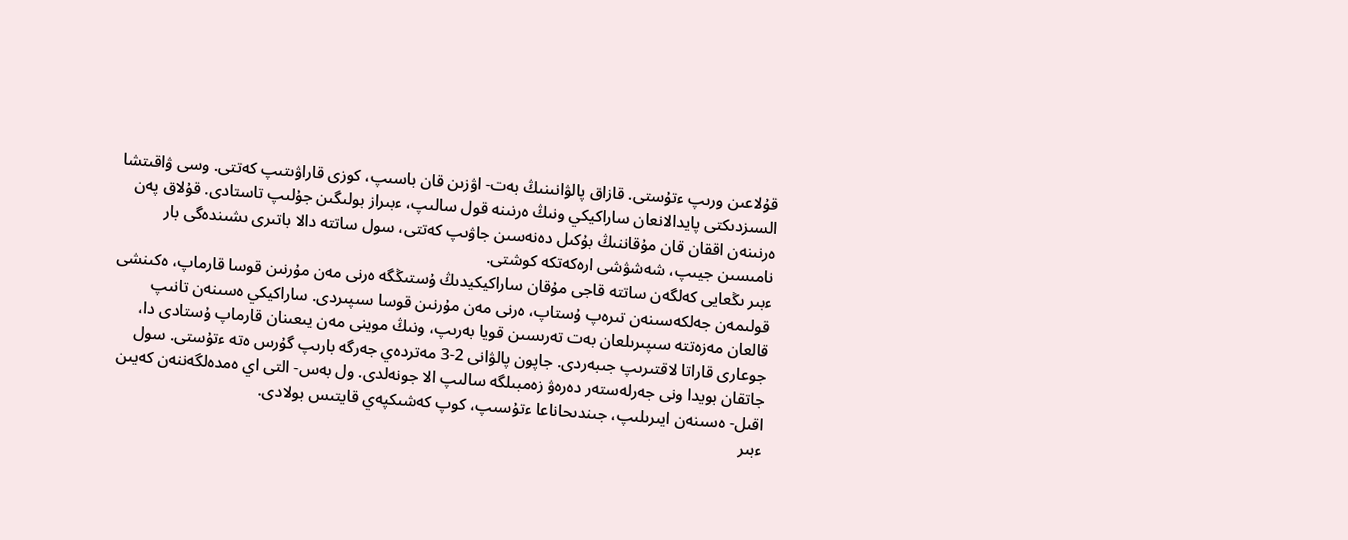قۇلاعىن ورىپ ءتۇستى. قازاق پالۋانىنىڭ بەت- اۋزىن قان باسىپ، كوزى قاراۋىتىپ كەتتى. وسى ۋاقىتشا السىزدىكتى پايدالانعان ساراكيكي ونىڭ ەرنىنە قول سالىپ، ءبىراز بولىگىن جۇلىپ تاستادى. قۇلاق پەن ەرنىنەن اققان قان مۇقاننىڭ بۇكىل دەنەسىن جاۋىپ كەتتى، سول ساتتە دالا باتىرى ىشىندەگى بار نامىسىن جيىپ، شەشۋشى ارەكەتكە كوشتى.
ءبىر ىڭعايى كەلگەن ساتتە قاجى مۇقان ساراكيكيدىڭ ۇستىڭگە ەرنى مەن مۇرنىن قوسا قارماپ، ەكىنشى قولىمەن جەلكەسىنەن تىرەپ ۇستاپ، ەرنى مەن مۇرنىن قوسا سىپىردى. ساراكيكي ەسىنەن تانىپ قالعان مەزەتتە سىپىرىلعان بەت تەرىسىن قويا بەرىپ، ونىڭ موينى مەن يىعىنان قارماپ ۇستادى دا، جوعارى قاراتا لاقتىرىپ جىبەردى. جاپون پالۋانى 2-3 مەتردەي جەرگە بارىپ گۇرس ەتە ءتۇستى. سول جاتقان بويدا ونى جەرلەستەر دەرەۋ زەمبىلگە سالىپ الا جونەلدى. ول بەس- التى اي ەمدەلگەننەن كەيىن اقىل- ەسىنەن ايىرىلىپ، جىندىحاناعا ءتۇسىپ، كوپ كەشىكپەي قايتىس بولادى.
ءبىر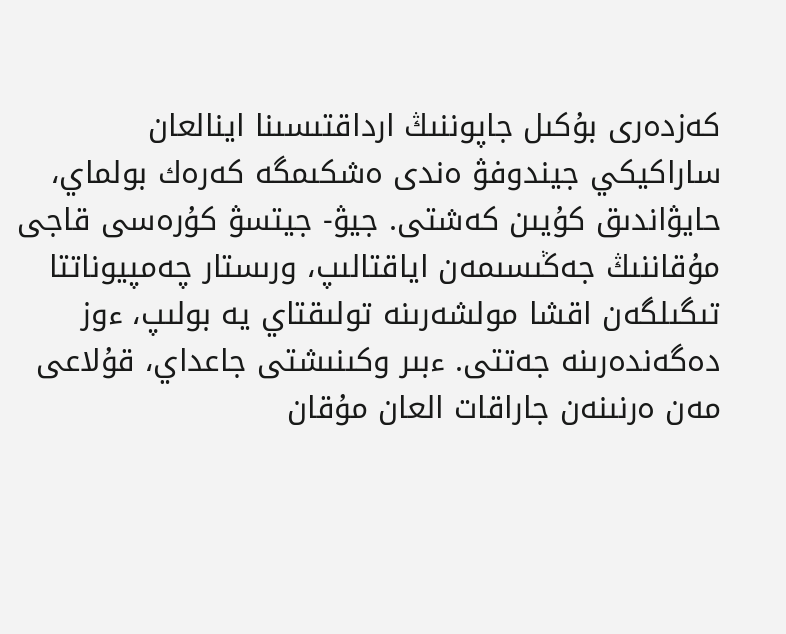كەزدەرى بۇكىل جاپوننىڭ ارداقتىسىنا اينالعان ساراكيكي جيندوفۋ ەندى ەشكىمگە كەرەك بولماي، حايۋاندىق كۇيىن كەشتى. جيۋ- جيتسۋ كۇرەسى قاجى مۇقاننىڭ جەڭىسىمەن اياقتالىپ، ورىستار چەمپيوناتتا تىگىلگەن اقشا مولشەرىنە تولىقتاي يە بولىپ، ءوز دەگەندەرىنە جەتتى. ءبىر وكىنىشتى جاعداي، قۇلاعى مەن ەرنىنەن جاراقات العان مۇقان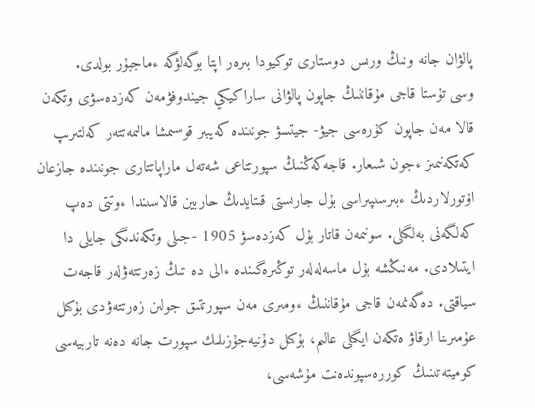پالۋان جانە ونىڭ ورىس دوستارى توكيودا بىرەر اپتا بوگەلۋگە ءماجبۇر بولدى.
وسى تۇستا قاجى مۇقاننىڭ جاپون پالۋانى ساراكيكي جيندوفۋمەن كەزدەسۋى وتكەن قالا مەن جاپون كۇرەسى جيۋ- جيتسۋ جونىندە كەيبىر قوسىمشا مالىمەتتەر كەلتىرىپ كەتكەنىمىز ءجون شىعار. قاجەكەڭنىڭ سپورتتاعى شەتەل ماراپاتتارى جونىندە جازعان اۆتورلاردىڭ ءبىرسىپىراسى بۇل جارىستى قىتايدىڭ حاربين قالاسىندا ءوتتى دەپ كەلگەنى بەلگىلى. سونىمەن قاتار بۇل كەزدەسۋ 1905 -جىلى وتكەندىگى جايلى دا ايتىلادى. مەنىڭشە بۇل ماسەلەلەر توڭىرەگىندە ءالى دە تىڭ زەرتتەۋلەر قاجەت سياقتى. دەگەنمەن قاجى مۇقاننىڭ ءومىرى مەن سپورتتىق جولىن زەرتتەۋدى بۇكىل عۇمىرىنا ارقاۋ ەتكەن ايگىلى عالىم، بۇكىل دۇنيەجۇزىلىك سپورت جانە دەنە تاربيەسى كوميتەتىنىڭ كوررەسپوندەنت مۇشەسى،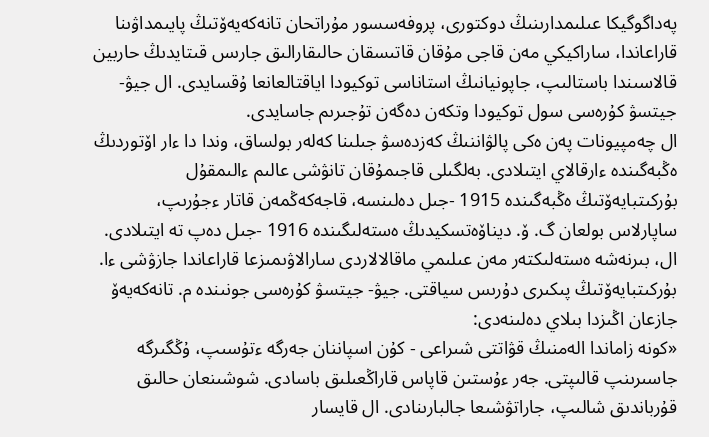پەداگوگيكا عىلىمدارىنىڭ دوكتورى، پروفەسسور مۇراتحان تانەكەيەۆتىڭ پايىمداۋىنا قاراعاندا، ساراكيكي مەن قاجى مۇقان قاتىسقان حالىقارالىق جارىس قىتايدىڭ حاربين قالاسىندا باستالىپ، جاپونيانىڭ استاناسى توكيودا اياقتالعانعا ۇقسايدى. ال جيۋ- جيتسۋ كۇرەسى سول توكيودا وتكەن دەگەن تۇجىرىم جاسايدى.
ال چەمپيونات پەن ەكى پالۋاننىڭ كەزدەسۋ جىلىنا كەلەر بولساق، وندا دا ءار اۆتوردىڭ ەڭبەگىندە ءارقالاي ايتىلادى. بەلگىلى قاجىمۇقان تانۋشى عالىم ءالىمقۇل بۇركىتبايەۆتىڭ ەڭبەگىندە 1915 -جىل دەلىنسە، قاجەكەڭمەن قاتار ءجۇرىپ، ساپارلاس بولعان گ. ۆ. ديناۆەتسكيدىڭ ەستەلىگىندە 1916 -جىل دەپ تە ايتىلادى. ال، بىرنەشە ەستەلىكتەر مەن عىلىمي ماقالالاردى سارالاۋىمىزعا قاراعاندا جازۋشى ءا. بۇركىتبايەۆتىڭ پىكىرى دۇرىس سياقتى. جيۋ- جيتسۋ كۇرەسى جونىندە م. تانەكەيەۆ جازعان اڭىزدا بىلاي دەلىنەدى:
«كونە زاماندا الەمنىڭ قۋاتتى شىراعى - كۇن اسپاننان جەرگە ءتۇسىپ، ۇڭگىرگە جاسىرىنپ قالىپتى. جەر ءۇستىن قاپاس قاراڭعىلىق باسادى. شوشىنعان حالىق قۇرباندىق شالىپ، جاراتۋشىعا جالبارىنادى. ال قايسار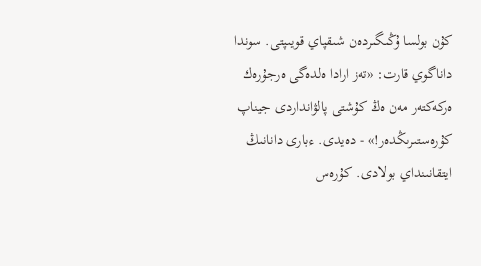كۇن بولسا ۇڭىگىردەن شىقپاي قويىپتى. سوندا داناگوي قارت: «تەز ارادا ەلدەگى ەرجۇرەك ەركەكتەر مەن ەڭ كۇشتى پالۋانداردى جيناپ كۇرەستىرىڭدەر!» - دەيدى. ءبارى دانانىڭ ايتقانىنداي بولادى. كۇرەس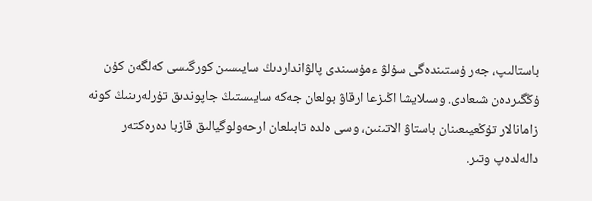باستالىپ، جەر ۇستىندەگى سۇلۋ ءمۇسىندى پالۋانداردىڭ سايىسىن كورگىسى كەلگەن كۇن ۇڭگىردەن شىعادى. وسىلايشا اڭىزعا ارقاۋ بولعان جەكە سايىستىڭ جاپوندىق تۇرلەرىنىڭ كونە زامانالار تۇڭعيىعىنان باستاۋ الاتىنىن، وسى ەلدە تابىلعان ارحەولوگيالىق قازبا دەرەكتەر دالەلدەپ وتىر.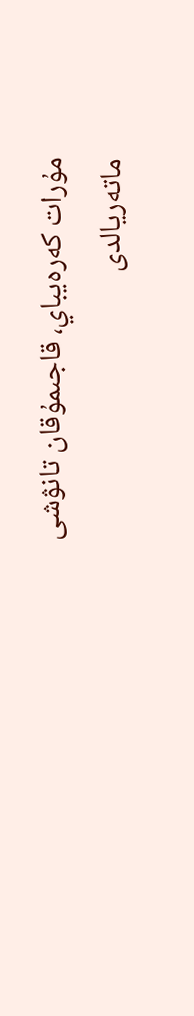مۇرات كەرەيباي، قاجىمۇقان تانۋشى
ماتەريالدى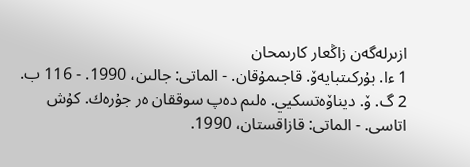ازىرلەگەن زاڭعار كارىمحان
1 ءا. بۇركىتبايەۆ. قاجىمۇقان. - الماتى: جالىن، 1990. - 116 ب.
2 گ. ۆ. ديناۆەتسكيي. ەلىم دەپ سوققان ەر جۇرەك. كۇش اتاسى. - الماتى: قازاقستان، 1990.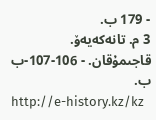- 179 ب.
3 م. تانەكەيەۆ. قاجىمۇقان. - 106-107-ب ب.
http://e-history.kz/kz